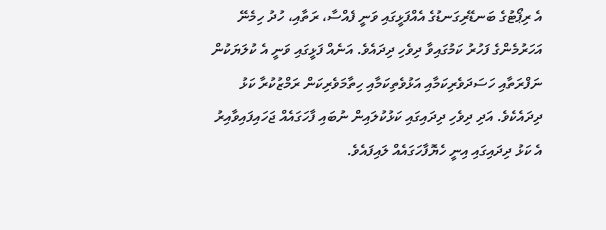އެ ރިޕޯޓުގެ ބަނޑޭރިގަނޑުގެ އެއްފަޅީގައި ވަނީ ފެއްސާ، ރަތާއި، ހުދު ހިމެނޭ އަހަރުމެންގެ ފަހުރު ކަމުގައިވާ ދިވެހި ދިދައެވެ. އަނެއް ފަޅީގައި ވަނީ އެ ކުލަޔަކުން ނަފްރަތާއި ހަސަދަވެރިކަމާއި އަޅުވެތިކަމާއި ހިތާމަވެރިކަން ރަމްޒުކުރާ ކަޅު ދިދައެކެވެ. އަދި ދިވެހި ދިދައިގައި ކަޅުކުލައިން ނުބައި ފާހަގައެއް ޖަހައިފައިވާއިރު އެ ކަޅު ދިދައިގައި އިނީ ހެޔޮފާހަގައެއް ލައިފައެވެ.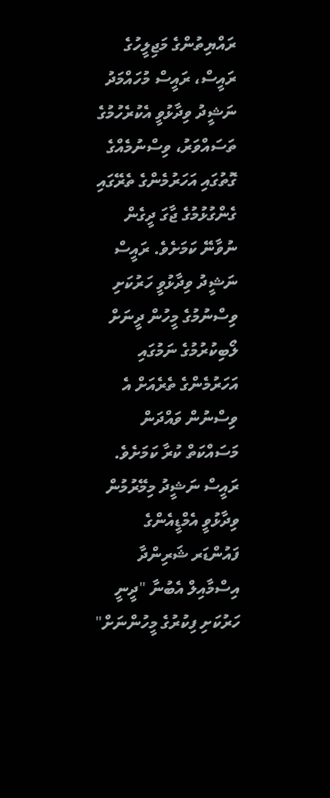ރައްޔިތުންގެ މަޖިލީހުގެ ރައީސް، ރައީސް މުހައްމަދު ނަޝީދު ވިދާޅުވީ އެކުރެހުމުގެ ތަސައްވަރު، ވިސްނުމެއްގެ ގޮތުގައި އަހަރުމެންގެ ތެރޭގައި ގެންގުޅުމުގެ ޖާގަ ދީގެން ނުވާނޭ ކަމަށެވެ. ރައީސް ނަޝީދު ވިދާޅުވީ ހަރުކަށި ވިސްނުމުގެ މީހުން ދީނަށް ލޯބިކުރުމުގެ ނަމުގައި އަހަރުމެންގެ ތެރެއަށް އެ ވިސްނުން ވައްދަން މަސައްކަތް ކުރާ ކަމަށެވެ.
ރައީސް ނަޝީދު މިމޭރުމުން ވިދާޅުވީ އެމްޑީއެންގެ ފައުންޑަރ ޝަރިންދާ އިސްމާއިލް އެބުނާ "ދީނީ ހަރުކަށި ފިކުރުގެ މީހުންނަށް"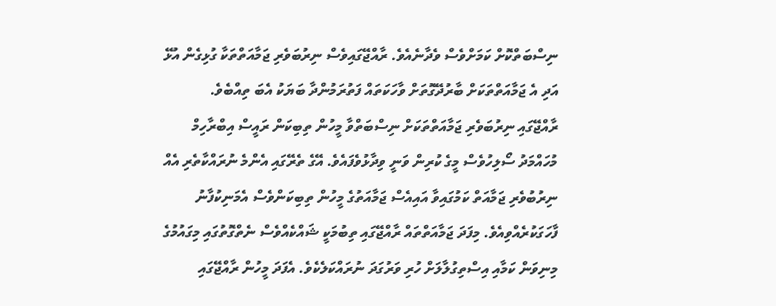ނިސްބަތްކޮށް ކަމަށްވެސް ވެދާނެއެވެ. ރާއްޖޭގައިވެސް ނިރުބަވެރި ޖަމާއަތްތަކާ ގުޅިގެން އުޅޭ އަދި އެ ޖަމާއަތްތަކަށް ބާރުދޭގޮތަށް ވާހަކަތައް ފަތުރަމުންދާ ބަޔަކު އެބަ ތިއްބެވެ.
ރާއްޖޭގައި ނިރުބަވެރި ޖަމާއަތްތަކަށް ނިސްބަތްވާ މީހުން ތިބިކަން ރައީސް އިބްރާހިމް މުހައްމަދު ސޯލިހުވެސް މީގެ ކުރިން ވަނީ ވިދާޅުވެފައެވެ. އޭގެ ތެރޭގައި އެންމެ ނުރައްކާތެރި އެއް ނިރުބުވެރި ޖަމާއަތް ކަމުގައިވާ އައިއެސް ޖަމާއަތުގެ މީހުން ތިބިކަންވެސް އެމަނިކުފާނު ފާހަގަކުރެއްވިއެވެ. މިފަދަ ޖަމާއަތްތައް ރާއްޖޭގައި ތިބުމަކީ ޝައްކެއްވެސް ނެތްގޮތުގައި މިގައުމުގެ މިނިވަން ކަމާއި އިސްތިގުލާލަށް ހުރި ވަރުގަދަ ނުރައްކަލެކެވެ. އެފަދަ މީހުން ރާއްޖޭގައި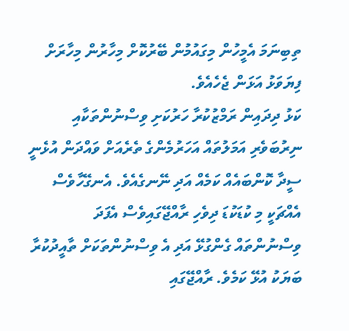ތިބިނަމަ އެމީހުން މިގައުމުން ބޭރުކޮށް މިހާރުން މިހާރަށް ފިޔަވަޅު އަޅަން ޖެހެއެވެ.
ކަޅު ދިދައިން ރަމްޒުކުރާ ހަރުކަށި ވިސްނުންތަކާއި ނިރުބަވެރި އަމަލުތައް އަހަރުމެންގެ ތެރެއަށް ވައްދަން އުޅެނީ ސީދާ ކޮންބައެއް ކަމެއް އަދި ނޭނގެއެވެ. އެނގޭހާވެސް އެއްޗަކީ މި ކުޑަކުޑަ ދިވެހި ރާއްޖޭގައިވެސް އެފަދަ ވިސްނުންތައް ގެންގުޅޭ އަދި އެ ވިސްނުންތަކަށް ތާއީދުކުރާ ބަޔަކު އުޅޭ ކަމެވެ. ރާއްޖޭގައި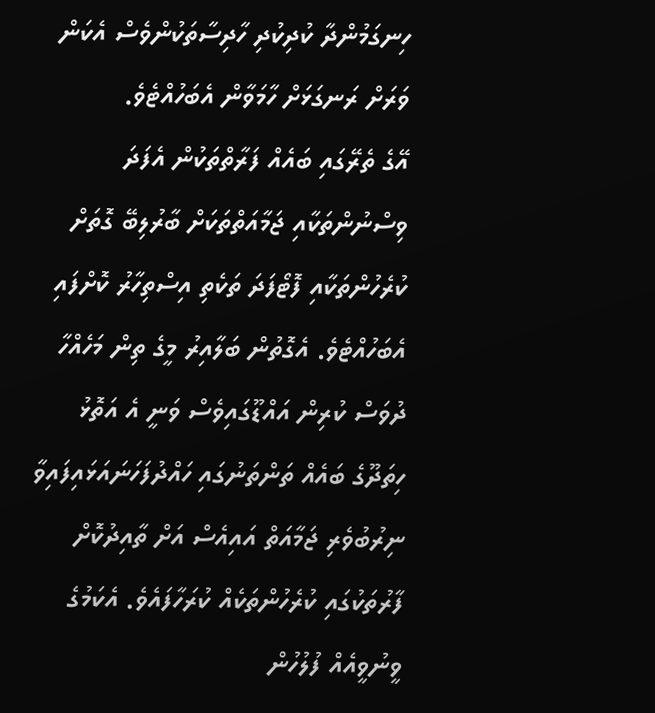ހިނގަމުންދާ ކުދިކުދި ހާދިސާތަކުންވެސް އެކަން ވަރަށް ރަނގަޅަށް ހާމަވާން އެބަހުއްޓެވެ.
އޭގެ ތެރޭގައި ބައެއް ފަރާތްތަކުން އެފަދަ ވިސްނުންތަކާއި ޖަމާއަތްތަކަށް ބާރުލިބޭ ގޮތަށް ކުރެހުންތަކާއި ފޮޓޯފަދަ ތަކެތި އިސްތިހާރު ކޮށްފައި އެބަހުއްޓެވެ. އެގޮތުން ބަލާއިރު މީގެ ތިން މަހެއްހާ ދުވަސް ކުރިން އައްޑޫގައިވެސް ވަނީ އެ އަތޮޅު ހިތަދޫގެ ބައެއް ތަންތަނުގައި ހައްދުފަހަނައަޅައިފައިވާ ނިރުބުވެރި ޖަމާއަތް އައިއެސް އަށް ތާއިދުކޮށް ފާރުތަކުގައި ކުރެހުންތަކެއް ކުރަހާފައެވެ. އެކަމުގެ ވީނުވީއެއް ފުލުހުން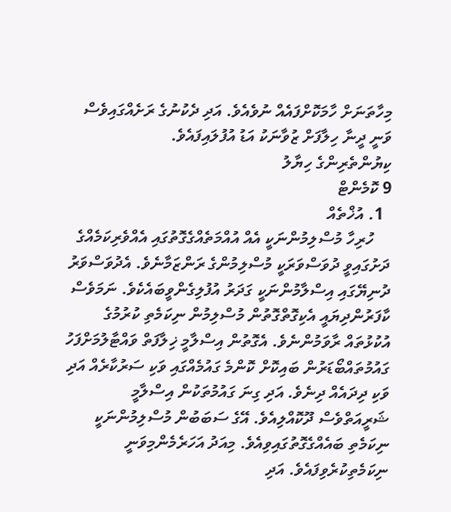މިހާތަނަށް ހާމަކޮށްފައެއް ނުވެއެވެ. އަދި ދެކުނުގެ ރަށެއްގައިވެސް ވަނީ ދީނާ ހިލާފަށް ޒުވާނަކު އަޑު އުފުލައިފައެވެ.
ކިޔުންތެރިންގެ ހިޔާލު
9 ކޮމެންޓް
  1. އުޚްތެއް
    ހުރިހާ މުސްލިމުންނަކީ އެއް އުއްމަތެއްގެގޮތުގައި އެއްވެރިކަމެއްގެ ދަށުގައިވީ ދުވަސްވަރަކީ މުސްލިމުންގެ ރަންޒަމާނެވެ. އެދުވަސްވަރު ދުނިޔޭގައި އިސްލާމުންނަކީ ގަދަރު އުފުލިގެންވީބައެކެވެ. ނަމަވެސް ކާފަރުންދިޔައީ އެކިގޮތްގޮތުން މުސްލިމުން ނިކަމެތި ކުރުމުގެ އުކުޅުތައް ރާވަމުންނެވެ. އެގޮތުން އިސްލާމީ ޚިލާފަތް ވައްޓާލުމަށްފަހު ގައުމުތައްބޯޑަރުން ބައިކޮށް ކޮންމެ ގައުމެއްގައި ވަކި ސަރުކާރެއް އަދި ވަކި ދިދައެއް ދިނެވެ. އަދި ގިނަ ގައުމުތަކުން އިސްލާމީ ޝަރީއަތްވެސް ދޫކޮއްލިއެވެ. އޭގެ ސަބަބުން މުސްލިމުންނަކީ ނިކަމެތި ބައެއްގެގޮތުގައިވިއެވެ. މިއަދު އަހަރެމެންމިވަނީ ނިކަމެތިކުރެވިފައެވެ. އަދި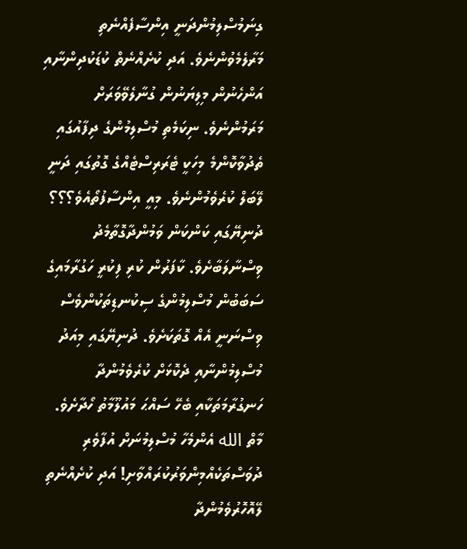ގިނަމުސްލިމުންދަނީ އިންސާފެއްނެތި މަރާލެމެވުންނެވެ. އަދި ކުށެއްނެތް ކުޑަކުދިންނާއި އަންހެނުން މިލިޔަނުން ގުނާލެވޭވަރަށް މަރަމުންނެވެ. ނިކަމެތި މުސްލިމުންގެ ދިފާއުގައި ތެދުވާކޮންމެ މިހަކީ ޓެރަރިސްޓެއްގެ ގޮތުގައި ދަނީ ލޭބަލް ކުރެވެމުންނެވެ. މިއީ އިންސާފުތޯއެވެ؟؟؟ ދުނިޔޭގައި ކަންކަން ވަމުންދާގޮތާމެދު ވިސްނާލަބާށެވެ. ކާފަރުން ކުރި ފިކުރީ ހަގުރާމައިގެ ސަބަބުން މުސްލިމުންގެ ސިކުނޑިތަކުންވެސް ވިސްނަނީ އެއް ގޮތަކަށެވެ. ދުނިޔޭގައި މިއަދު މުސްލިމުންނާއި ދެކޮޅަށް ކުރެވެމުންދާ ހަނގުރާމަތަކާއި ބެހޭ ސައްޙަ މައުލޫމާތު ހޯދާށެވެ. މާތް الله އެންމެހާ މުސްލިމުނަށް އުފާވެރި ދުވަސްތަކެއްމިންވަރުކުރައްވާށި! އަދި ކުށެއްނެތި ލޭއޮހޮރުވެމުންދާ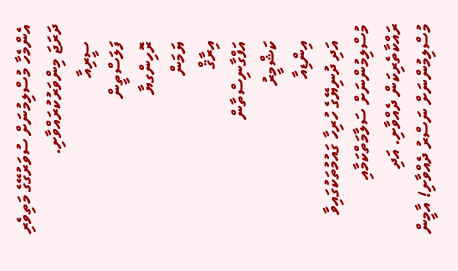އެންމެހާ މުސްލިމުނަށް ސުވަރުގޭގެ މަތިވެރި ދަރަޖަ މިންވަރުކުރައްވާށި.
    ސީރިއާ
    ފަލަސްތީން
    ރޮހިންގޔާ
    ޔަމަން
    އިރާޤް
    އަފްގާނިސްތާން
    ކަޝްމީރު
    އިންޑިއާ
    އަދި ދުނިޔޭގެ ހުރިހާ ގައުމުތަކުގައިވާ މުސްލިމުންނަށް ސަލާމަތްކަމާއި ރައްކާތެރިކަން ދެއްވާށި. އަދި މުސްލިމުންނަށް ނަސްރު ދެއްވާށި! އާމީން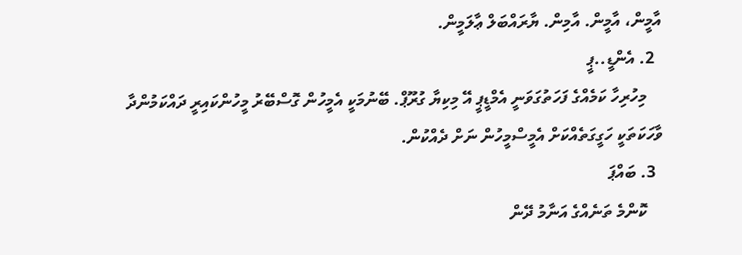އާމީން، އާމީން. އާމިން. ޔާރައްބަލް ޢާލަމީން.
  2. އެންޑީ..ޕީ
    މިހުރިހާ ކަމެއްގެ ފަހަތުގަވަނީ އެމްޑީޕީ އޭ މިކިޔާ ގުރޫޕް. ބޭނުމަކީ އެމީހުން ގޮސްބޭރު މީހުންކައިރީ ދައްކަމުންދާ ވާހަކަތަކީ ހަގީގަތެއްކަށް އެމީސްމީހުން ނަށް ދެއްކުން.
  3. ބައްޕަ
    ކޮންމެ ތަނެއްގެ އަނާމު ދޭން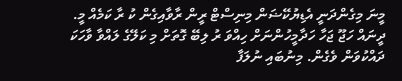މީނަ މިގެންދަނީ އެޑިޔުކޭޟަން މިނިސްޓް ރީން ރާވާއިގެން ކު ރާ ކަމެއް މީ. ދީނައް ހަޖޫ ޖަހާ ހަދާމީހުންނަށް ހިއްވަ ރު ލިބޭ ގޮތަށް މި ކަލޭގެ ލައްވާ ވާހަކަ ދައްކުވަން ވެގެން. މިނުބައި ނުލަފާ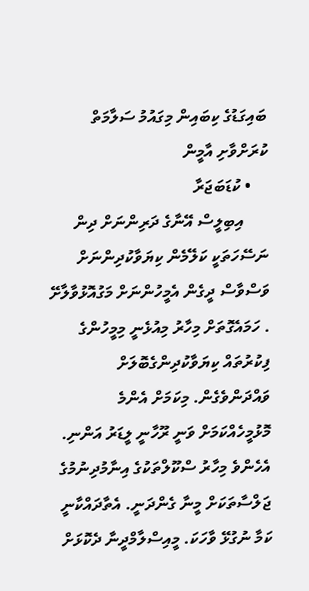ބައިގަޑުގެ ކިބައިން މިގައުމު ސަލާމަތް ކުރަށްވާށި އާމީން
    • ކުޑަބަޖަރާ
      އިބިލީސް އޭނާގެ ދަރިންނަށް ދިން ނަސޭހަތަކީ ކަލޭމެން ކިޔަވާކުދިންނަށް ވަސްވާސް ދީގެން އެމީހުންނަށް މަގުއޮޅުވާލާށޭ . ހަމައެގޮތަށް މިހާރު މިއުޅެނީ މިމީހުންގެ ފިކުރުތައް ކިޔަވާކުދިންގެބޮލަށް ވައްދަންވެގެން. މިކަމަށް އެންމެ މޮޅުމީހެއްކަމަށް ވަނީ ރޫހާނީ ލީޑަރު އަންނި. އެހެންވެ މިހާރު ސްކޫލްތަކުގެ އިނާމުދިނުމުގެ ޖަލްސާތަކަށް މީނާ ގެންދަނީ. އެތާދައްކާނީ ކަމާ ނުގުޅޭ ވާހަކަ. މީއިސްލާމްދީނާ ދެކޮޅަށް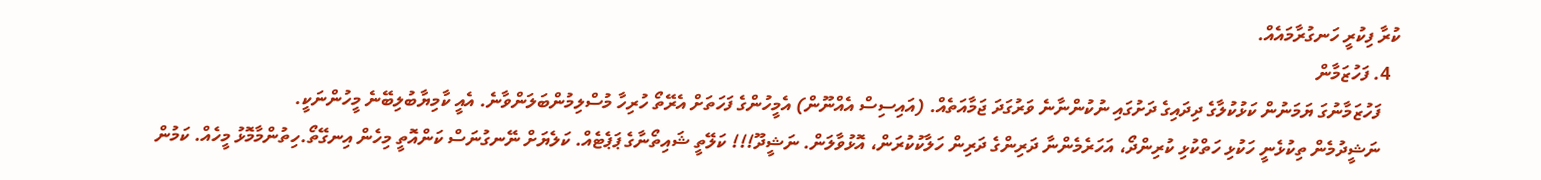ކުރާ ފިކުރީ ހަނގުރާމައެއް.
  4. ފަހުޒަމާން
    ފަހުޒަމާނުގަ ޔަމަނުން ކަޅުކުލާގެ ދިދައިގެ ދަށުގައި ނުކުންނާނެ ވަރުގަދަ ޖަމާއަތެއް. (އައިސިސް އެއްނޫން) އެމީހުންގެ ފަހަތަށް އެރޭތޯ ހުރިހާ މުސްލިމުންބަލަންވާނެ. އެއީ ކާމިޔާބުލިބޭނެ މީހުންނަކީ.
    ނަޝީދުމެން ތިކުޅެނީ ހަކުޅި ހަތްކުޅި ކުރިންދޯ، އަހަރެމެންނާ ދަރިންގެ ދަރިން ހަލާކުކުރަން، އޮޅުވާލަން. ނަޝީދޫ!!! ކަލޭތީ ޝައިތޯނާގެ ޕަޕެޓެއް. ކަލެޔަށް ނޭނގުނަސް ކަންއޮތީ މިހެން އިނގޭތޯ.ހިތުންމާމޮޅު މީހެއް. ކަމުން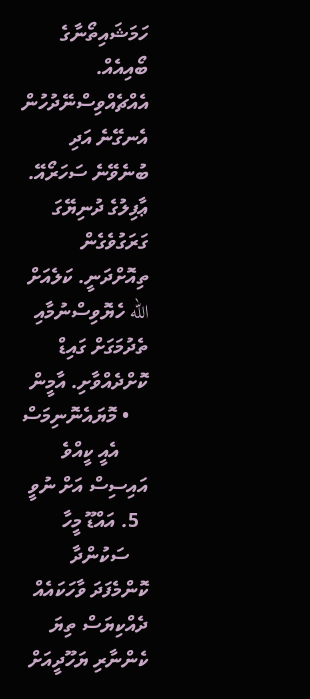ހަމަޝައިތޯނާގެ ބޯއިއެއް. އެއްޗެއްވިސްނޭދުހުން އެނގޭނެ އަދި ބުނެވޭނެ ސަހަރޯއޭ. ޢާފިލުގެ ދުނިޔޭގަ ގަރަގުވެގެން ތިއޮށްދަނީ. ކަލެއަށް الله ހެޔޮވިސްނުމާއި ތެދުމަގަށް ގައިޑް ކޮށްދެއްވާށި. އާމީން
    • މޮޔައެނޮނިމަސް
      އެއީ ކީއްވެ އައިސިސް އަށް ނުވީ
  5. އައްޑޫ މީހާ
    ސަކުންދާ ކޮންމެފަދަ ވާހަކައެއް ދެއްކިޔަސް ތިޔަ ކެންނާރި ޔަހޫދީއަށް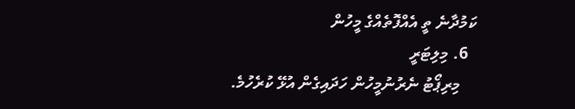ކަމުދާނެ ތީ އެއްފޮތެއްގެ މީހުން
  6. މިލިޓަރީ
    މިރިޕޯޓު ނެރުނުމީހުން ހަދައިގެން އުޅޭ ކުރެހުމެ.